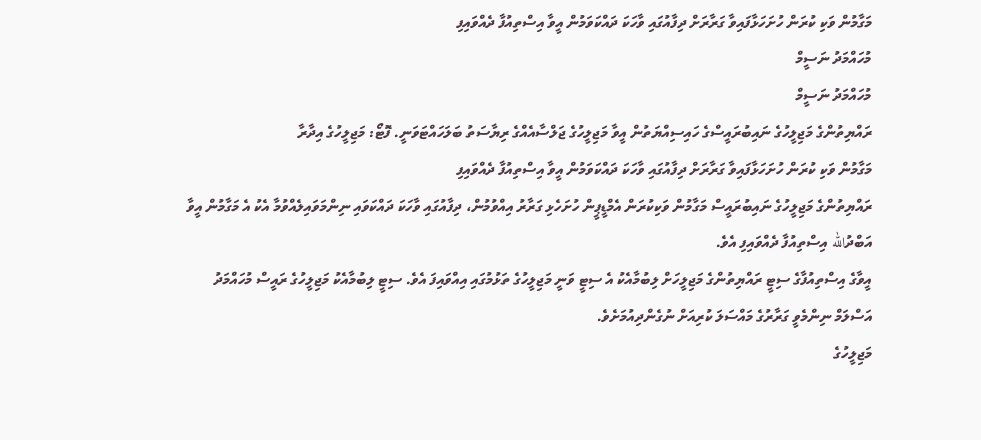މަގާމުން ވަކި ކުރަން ހުށަހަޅާފައިވާ ގަރާރަށް ދިފާއުގައި ވާހަކަ ދައްކަވަމުން އީވާ އިސްތިއުފާ ދެއްވައިފި
މުހައްމަދު ނަސީމް
މުހައްމަދު ނަސީމް
ރައްޔިތުންގެ މަޖިލީހުގެ ނައިބުރައީސްގެ ހައިސިއްޔަތުން އީވާ މަޖިލީހުގެ ޖަލްސާއެއްގެ ރިޔާސަތު ބަލަހައްޓަވަނީ. ފޮޓޯ: މަޖިލީހުގެ އިދާރާ
މަގާމުން ވަކި ކުރަން ހުށަހަޅާފައިވާ ގަރާރަށް ދިފާއުގައި ވާހަކަ ދައްކަވަމުން އީވާ އިސްތިއުފާ ދެއްވައިފި
ރައްޔިތުންގެ މަޖިލީހުގެ ނައިބުރައީސް މަގާމުން ވަކިކުރަން އެމްޑީޕީން ހުށަހެޅި ގަރާރު އިއްވުމުން، ދިފާއުގައި ވާހަކަ ދައްކަވައި ނިންމަވައިލެއްވުމާ އެކު އެ މަގާމުން އީވާ އަބްދުالله އިސްތިއުފާ ދެއްވައިފި އެވެ.
އީވާގެ އިސްތިއުފާގެ ސިޓީ ރައްޔިތުންގެ މަޖިލީހަށް ލިބުމާއެކު އެ ސިޓީ ވަނީ މަޖިލީހުގެ ތަޅުމުގައި އިއްވައިފަ އެވެ. ސިޓީ ލިބުމާއެކު މަޖިލީހުގެ ރައީސް މުހައްމަދު އަސްލަމް ނިންމެވީ ގަރާރުގެ މައްސަލަ ކުރިއަށް ނުގެންދިއުމަށެވެ.
މަޖިލީހުގެ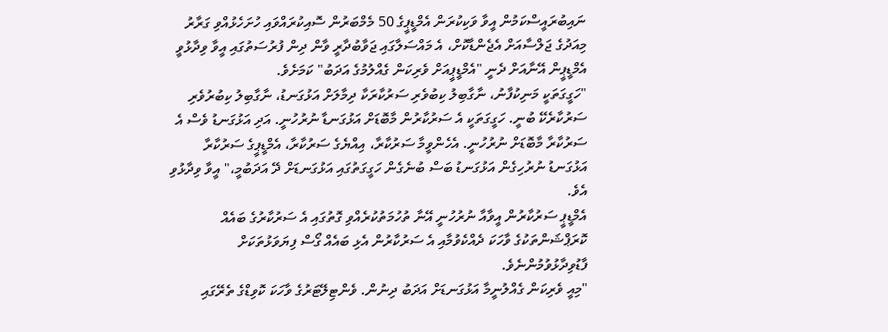ނައިބުރައީސްކަމުން އީވާ ވަކިކުރަން އެމްޑީޕީގެ 50 މެމްބަރުން ސޮއިކުރައްވައި ހުށަހެޅުއްވި ގަރާރު މިއަދުގެ ޖަލްސާއަށް އެޖެންޑާކޮށް، އެ މައްސަލާގައި ޖަވާބުދާރީ ވާން ދިން ފުރުސަތުގައި އީވާ ވިދާޅުވީ އެމްޑީޕީން އޭނާއަށް ދެނީ "އެމްޑީޕީއަށް ވެރިކަން ގެއްލުމުގެ އަދަބު" ކަމަށެވެ.
"ހަގީގަތަކީ މަނިކުފާނު، ނާގާބިލު ކިބުވެރި ސަރުކާރަކާ ދިމާލަށް އަޅުގަނޑު، ނާގާބިލު ކިބުރުވެރި ސަރުކާރެކޭ ބުނީ. ހަގީގަތަކީ އެ ސަރުކާރުން މާބޮޑަށް އަޅުގަނޑާ ނުރުހުނީ. އަދި އަޅުގަނޑު ވެސް އެ ސަރުކާރާ މާބޮޑަށް ނުރުހުނީ. އެހެންވީމާ ސަރުކާރާ، އިއްޔެގެ ސަރުކާރާ، އެމްޑީޕީގެ ސަރުކާރާ އަޅުގަނޑު ނުރުހިގެން އަޅުގަނޑު ބަސް ބުނެގެން ހަގީގަތުގައި އަޅުގަނޑަށް ދޭ އަދަބުމީ،" އީވާ ވިދާޅުވި އެވެ.
އެމްޑީޕީ ސަރުކާރުން އީވާއާ ނުރުހުނީ އޭނާ ތުހުމަތުކުރެއްވި ގޮތުގައި އެ ސަރުކާރުގެ ބައެއް ކޮރަޕްޝަންތަކުގެ ވާހަކަ ދެއްކެވުމާއި އެ ސަރުކާރުން އެޅި ބައެއް ގޯސް ފިޔަވަޅުތަކަށް ފާޑުވިދާޅުވުމުންނެވެ.
"މިއީ ވެރިކަން ގެއްލުނީމާ އަޅުގަނޑަށް އަދަބު ދިނުން. ވެންޓިލޭޓަރުގެ ވާހަކަ ކޮވިޑްގެ ތެރޭގައި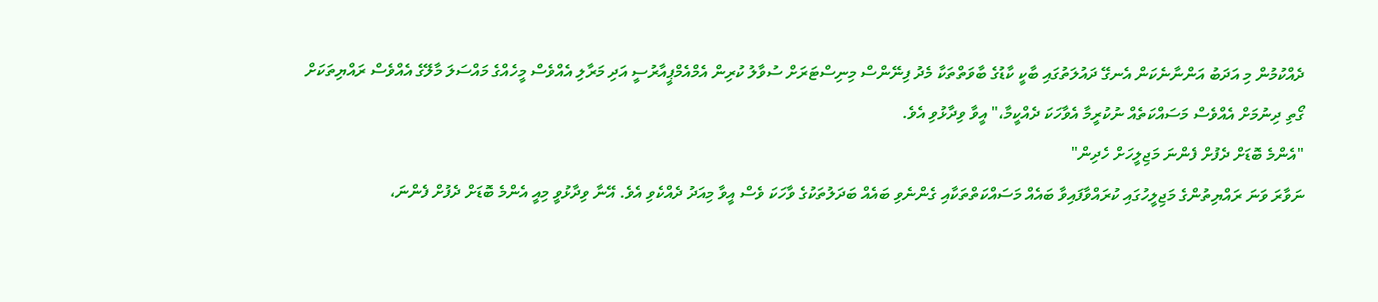ދެއްކުމުން މި އަދަބު އަންނާނެކަން އެނގޭ ދައުލަތުގައި ބާކީ ކާޑުގެ ބާވަތްތަކާ މެދު ފިނޭންސް މިނިސްޓަރަށް ސުވާލު ކުރިން އެމްއެމްޕީއާރުސީ އަދި މަރާލި އެއްވެސް މީހެއްގެ މައްސަލަ މާލޭގެ އެއްވެސް ރައްޔިތަކަށް ގޯތި ދިނުމަށް އެއްވެސް މަސައްކަތެއް ނުކުރީމާ އެވާހަކަ ދެއްކީމާ،" އީވާ ވިދާޅުވި އެވެ.
"އެންމެ ބޮޑަށް ދެފުށް ފެންނަ މަޖިލީހަށް ހެދިން"
ނަވާރަ ވަނަ ރައްޔިތުންގެ މަޖިލީހުގައި ކުރައްވާފައިވާ ބައެއް މަސައްކަތްތަކާއި ގެންނެވި ބައެއް ބަދަލުތަކުގެ ވާހަކަ ވެސް އީވާ މިއަދު ދެއްކެވި އެވެ. އޭނާ ވިދާޅުވީ މިއީ އެންމެ ބޮޑަށް ދެފުށް ފެންނަ،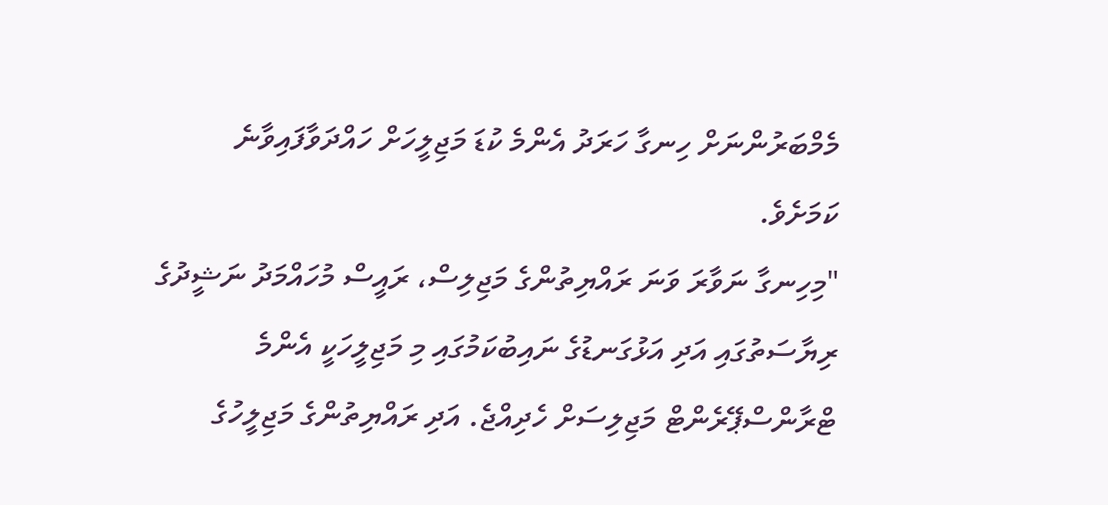މެމްބަރުންނަށް ހިނގާ ހަރަދު އެންމެ ކުޑަ މަޖިލީހަށް ހައްދަވާފައިވާނެ ކަމަށެވެ.
"މިހިނގާ ނަވާރަ ވަނަ ރައްޔިތުންގެ މަޖިލިސް، ރައީސް މުހައްމަދު ނަޝީދުގެ ރިޔާސަތުގައި އަދި އަޅުގަނޑުގެ ނައިބުކަމުގައި މި މަޖިލީހަކީ އެންމެ ޓްރާންސްޕޭރެންޓް މަޖިލިސަށް ހެދިއްޖެ. އަދި ރައްޔިތުންގެ މަޖިލީހުގެ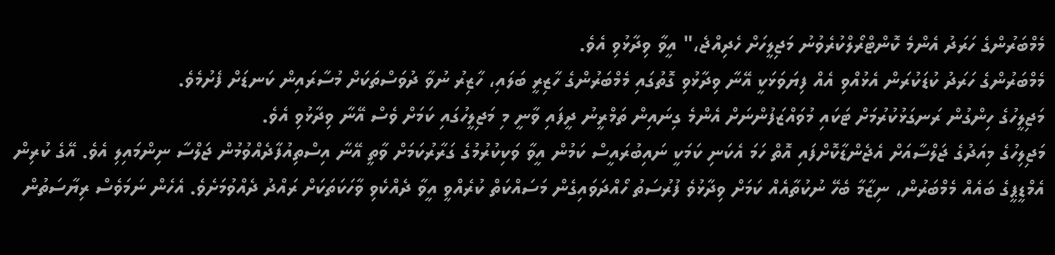މެމްބަރުންގެ ހަރަދު އެންމެ ކޮންޓްރޯލްކުރެވުނު މަޖިލީހަށް ހެދިއްޖެ،" އީވާ ވިދާޅުވި އެވެ.
މެމްބަރުންގެ ހަރަދު ކުޑަކުރަން އެޅުއްވި އެއް ފިޔަވަޅަކީ އޭނާ ވިދާޅުވި ގޮތުގައި މެމްބަރުންގެ ހާޒިރީ ބަލައި، ހާޒިރު ނުވާ ދުވަސްތަކަށް މުސާރައިން ކަނޑަށް ފެށުމެވެ.
މަޖިލީހުގެ ހިންގުން ރަނގަޅުކުރުމަށް ޓަކައި މުވައްޒަފުންނަށް އެންމެ ގިނައިން ތަމްރީނު ދީފައި ވާނީ މި މަޖިލީހުގައި ކަމަށް ވެސް އޭނާ ވިދާޅުވި އެވެ.
މަޖިލިހުގެ މިއަދުގެ ޖަލްސާއަށް އެޖެންޑާކޮށްފައި އޮތް ހަމަ އެކަނި ކަމަކީ ނައިބުރައީސް ކަމުން އީވާ ވަކިކުރުމުގެ ގަރާރުކަމަށް ވާތީ އޭނާ އިސްތިއުފާދެއްވުމުން ޖަލްސާ ނިންމައިލި އެވެ. އޭގެ ކުރިން އެމްޑީޕީގެ ބައެއް މެމްބަރުން، ނިޒާމާ ބެހޭ ނުކުތާއެއް ކަމަށް ވިދާޅުވެ ފުރުސަތު ހޯއްދަވައިގެން މަސައްކަތް ކުރެއްވީ އީވާ ދެއްކެވި ވާހަކަތަކަށް ރައްދު ދެއްވުމަށެވެ. އެހެން ނަމަވެސް ރިޔާސަތުން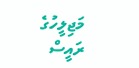މަޖިލީހުގެ ރައީސް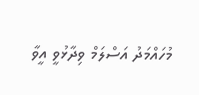މުހައްމަދު އަސްލަމް ވިދާޅުވީ އީވާ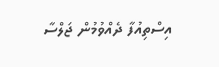އިސްތިއުފާ ދެއްވުމުން ޖަލްސާ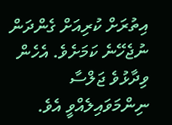އިތުރަށް ކުރިއަށް ގެންދަން ނުޖެހޭނެ ކަމަށެވެ. އެހެން ވިދާޅުވެ ޖަލްސާ ނިންމަވައިލެއްވީ އެވެ.